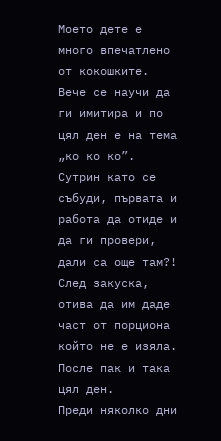Моето дете е много впечатлено от кокошките. Вече се научи да ги имитира и по цял ден е на тема „ко ко ко”. Сутрин като се събуди, първата и работа да отиде и да ги провери, дали са още там?! След закуска, отива да им даде част от порциона който не е изяла. После пак и така цял ден.
Преди няколко дни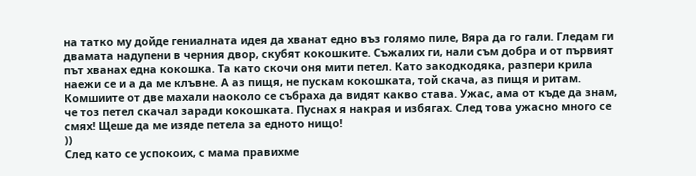на татко му дойде гениалната идея да хванат едно въз голямо пиле, Вяра да го гали. Гледам ги двамата надупени в черния двор, скубят кокошките. Съжалих ги, нали съм добра и от първият път хванах една кокошка. Та като скочи оня мити петел. Като закодкодяка, разпери крила наежи се и а да ме клъвне. А аз пищя, не пускам кокошката, той скача, аз пищя и ритам. Комшиите от две махали наоколо се събраха да видят какво става. Ужас, ама от къде да знам, че тоз петел скачал заради кокошката. Пуснах я накрая и избягах. След това ужасно много се смях! Щеше да ме изяде петела за едното нищо!
))
След като се успокоих, с мама правихме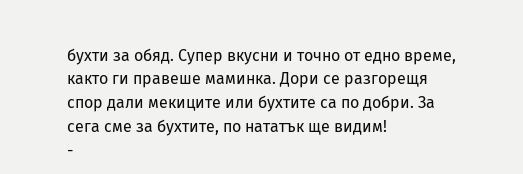бухти за обяд. Супер вкусни и точно от едно време, както ги правеше маминка. Дори се разгорещя спор дали мекиците или бухтите са по добри. За сега сме за бухтите, по нататък ще видим!
-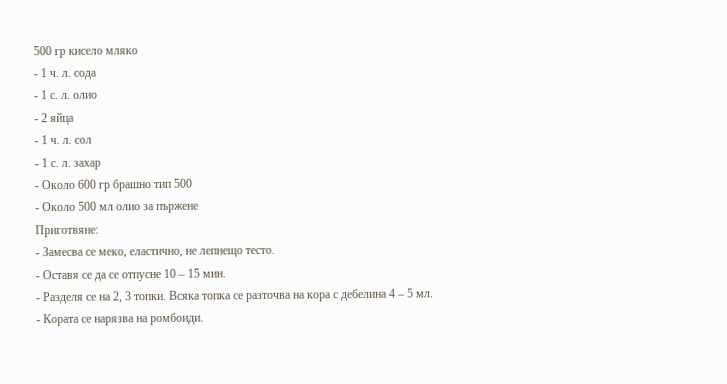500 гр кисело мляко
- 1 ч. л. сода
- 1 с. л. олио
- 2 яйца
- 1 ч. л. сол
- 1 с. л. захар
- Около 600 гр брашно тип 500
- Около 500 мл олио за пържене
Приготвяне:
- Замесва се меко, еластично, не лепнещо тесто.
- Оставя се да се отпусне 10 – 15 мин.
- Разделя се на 2, 3 топки. Всяка топка се разточва на кора с дебелина 4 – 5 мл.
- Кората се нарязва на ромбоиди.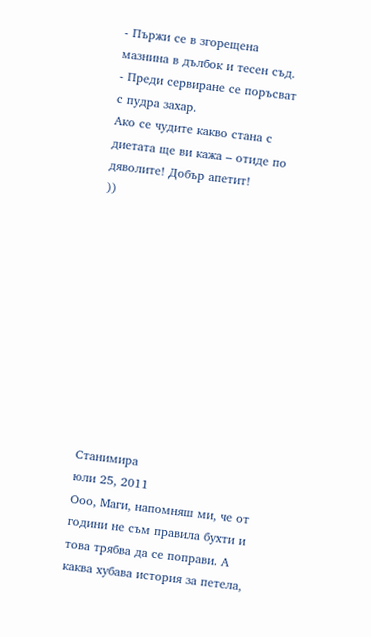- Пържи се в згорещена мазнина в дълбок и тесен съд.
- Преди сервиране се поръсват с пудра захар.
Ако се чудите какво стана с диетата ще ви кажа – отиде по дяволите! Добър апетит!
))











Станимира
юли 25, 2011
Ооо, Маги, напомняш ми, че от години не съм правила бухти и това трябва да се поправи. А каква хубава история за петела,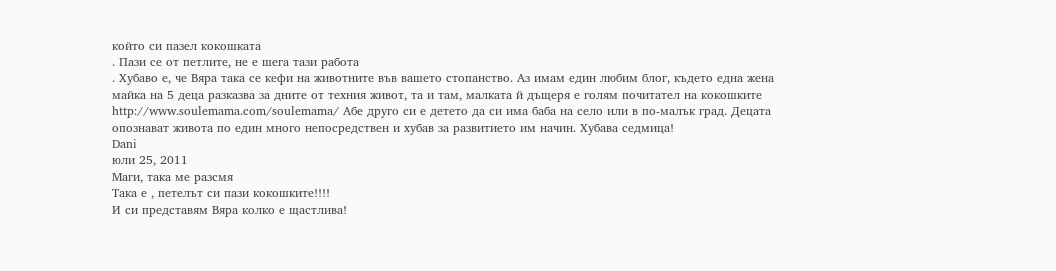който си пазел кокошката
. Пази се от петлите, не е шега тази работа
. Хубаво е, че Вяра така се кефи на животните във вашето стопанство. Аз имам един любим блог, където една жена майка на 5 деца разказва за дните от техния живот, та и там, малката й дъщеря е голям почитател на кокошките http://www.soulemama.com/soulemama/ Абе друго си е детето да си има баба на село или в по-малък град. Децата опознават живота по един много непосредствен и хубав за развитието им начин. Хубава седмица!
Dani
юли 25, 2011
Маги, така ме разсмя
Така е , петелът си пази кокошките!!!!
И си представям Вяра колко е щастлива!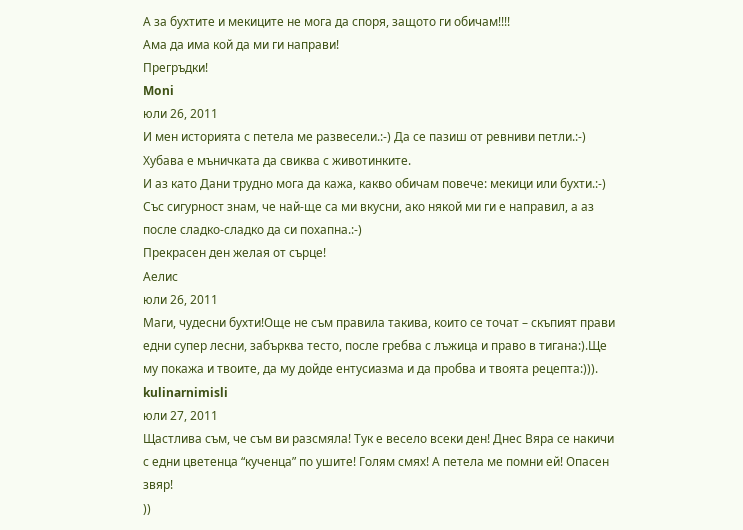А за бухтите и мекиците не мога да споря, защото ги обичам!!!!
Ама да има кой да ми ги направи!
Прегръдки!
Moni
юли 26, 2011
И мен историята с петела ме развесели.:-) Да се пазиш от ревниви петли.:-)
Хубава е мъничката да свиква с животинките.
И аз като Дани трудно мога да кажа, какво обичам повече: мекици или бухти.:-)
Със сигурност знам, че най-ще са ми вкусни, ако някой ми ги е направил, а аз после сладко-сладко да си похапна.:-)
Прекрасен ден желая от сърце!
Аелис
юли 26, 2011
Маги, чудесни бухти!Още не съм правила такива, които се точат – скъпият прави едни супер лесни, забърква тесто, после гребва с лъжица и право в тигана:).Ще му покажа и твоите, да му дойде ентусиазма и да пробва и твоята рецепта:))).
kulinarnimisli
юли 27, 2011
Щастлива съм, че съм ви разсмяла! Тук е весело всеки ден! Днес Вяра се накичи с едни цветенца “кученца” по ушите! Голям смях! А петела ме помни ей! Опасен звяр!
))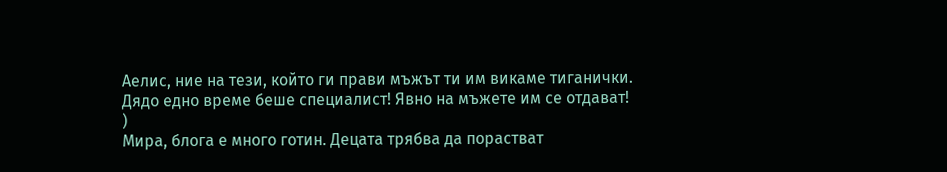Аелис, ние на тези, който ги прави мъжът ти им викаме тиганички. Дядо едно време беше специалист! Явно на мъжете им се отдават!
)
Мира, блога е много готин. Децата трябва да порастват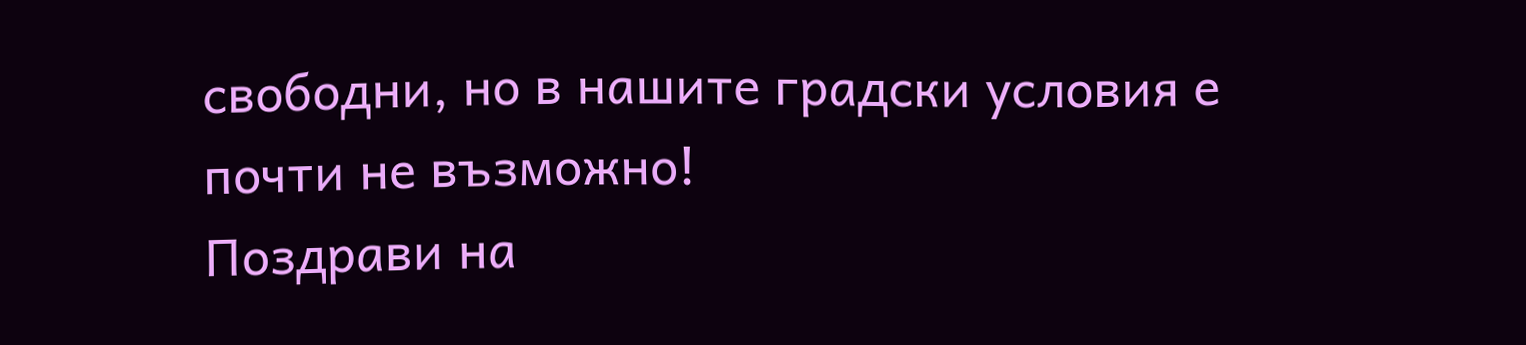свободни, но в нашите градски условия е почти не възможно!
Поздрави на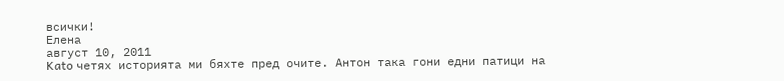всички!
Елена
август 10, 2011
Kato четях историята ми бяхте пред очите. Антон така гони едни патици на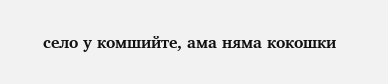село у комшийте, ама няма кокошки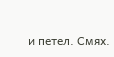и петел. Смях.